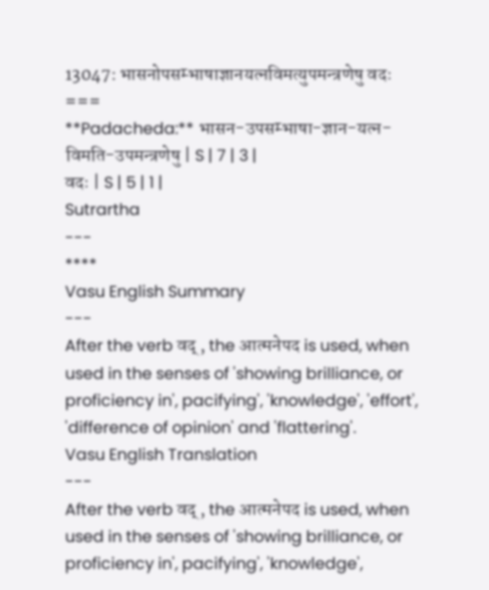13047: भासनोपसम्भाषाज्ञानयत्नविमत्युपमन्त्रणेषु वदः
===
**Padacheda:** भासन-उपसम्भाषा-ज्ञान-यत्न-विमति-उपमन्त्रणेषु | S | 7 | 3 |
वदः | S | 5 | 1 |
Sutrartha
---
****
Vasu English Summary
---
After the verb वद् , the आत्मनेपद is used, when used in the senses of 'showing brilliance, or proficiency in', pacifying', 'knowledge', 'effort', 'difference of opinion' and 'flattering'.
Vasu English Translation
---
After the verb वद् , the आत्मनेपद is used, when used in the senses of 'showing brilliance, or proficiency in', pacifying', 'knowledge',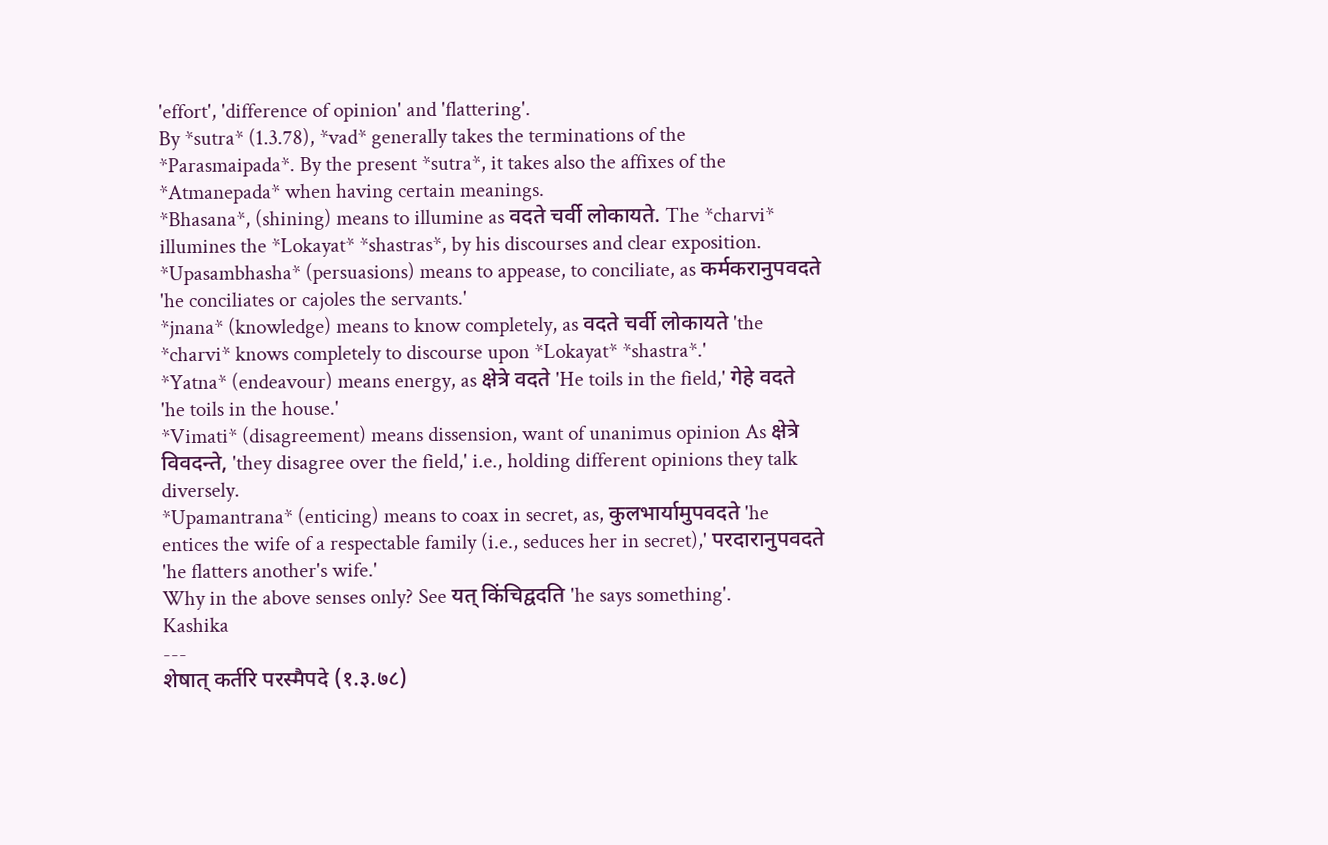'effort', 'difference of opinion' and 'flattering'.
By *sutra* (1.3.78), *vad* generally takes the terminations of the *Parasmaipada*. By the present *sutra*, it takes also the affixes of the *Atmanepada* when having certain meanings.
*Bhasana*, (shining) means to illumine as वदते चर्वी लोकायते. The *charvi* illumines the *Lokayat* *shastras*, by his discourses and clear exposition.
*Upasambhasha* (persuasions) means to appease, to conciliate, as कर्मकरानुपवदते 'he conciliates or cajoles the servants.'
*jnana* (knowledge) means to know completely, as वदते चर्वी लोकायते 'the *charvi* knows completely to discourse upon *Lokayat* *shastra*.'
*Yatna* (endeavour) means energy, as क्षेत्रे वदते 'He toils in the field,' गेहे वदते 'he toils in the house.'
*Vimati* (disagreement) means dissension, want of unanimus opinion As क्षेत्रे विवदन्ते, 'they disagree over the field,' i.e., holding different opinions they talk diversely.
*Upamantrana* (enticing) means to coax in secret, as, कुलभार्यामुपवदते 'he entices the wife of a respectable family (i.e., seduces her in secret),' परदारानुपवदते 'he flatters another's wife.'
Why in the above senses only? See यत् किंचिद्वदति 'he says something'.
Kashika
---
शेषात् कर्तरि परस्मैपदे (१.३.७८)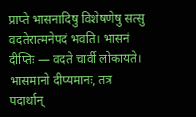प्राप्ते भासनादिषु विशेषणेषु सत्सु वदतेरात्मनेपदं भवति। भासनं दीप्तिः — वदते चार्वी लोकायते। भासमानो दीप्यमानः, तत्र पदार्थान्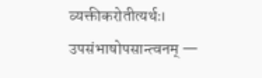व्यक्तीकरोतीत्यर्थः। उपसंभाषोपसान्त्वनम् —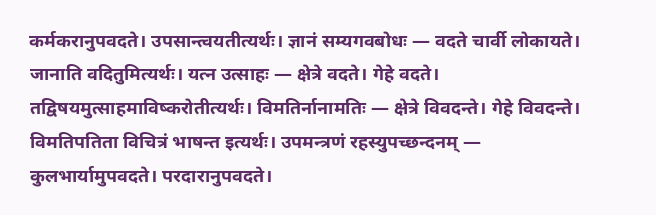कर्मकरानुपवदते। उपसान्त्वयतीत्यर्थः। ज्ञानं सम्यगवबोधः — वदते चार्वी लोकायते। जानाति वदितुमित्यर्थः। यत्न उत्साहः — क्षेत्रे वदते। गेहे वदते। तद्विषयमुत्साहमाविष्करोतीत्यर्थः। विमतिर्नानामतिः — क्षेत्रे विवदन्ते। गेहे विवदन्ते। विमतिपतिता विचित्रं भाषन्त इत्यर्थः। उपमन्त्रणं रहस्युपच्छन्दनम् — कुलभार्यामुपवदते। परदारानुपवदते।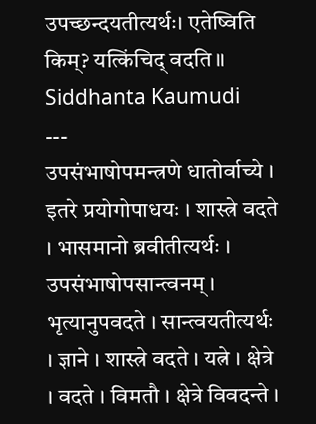उपच्छन्दयतीत्यर्थः। एतेष्विति किम्? यत्किंचिद् वदति॥
Siddhanta Kaumudi
---
उपसंभाषोपमन्त्रणे धातोर्वाच्ये । इतरे प्रयोगोपाधयः । शास्त्रे वदते । भासमानो ब्रवीतीत्यर्थः । उपसंभाषोपसान्त्वनम् । भृत्यानुपवदते । सान्त्वयतीत्यर्थः । ज्ञाने । शास्त्रे वदते । यत्ने । क्षेत्रे । वदते । विमतौ । क्षेत्रे विवदन्ते ।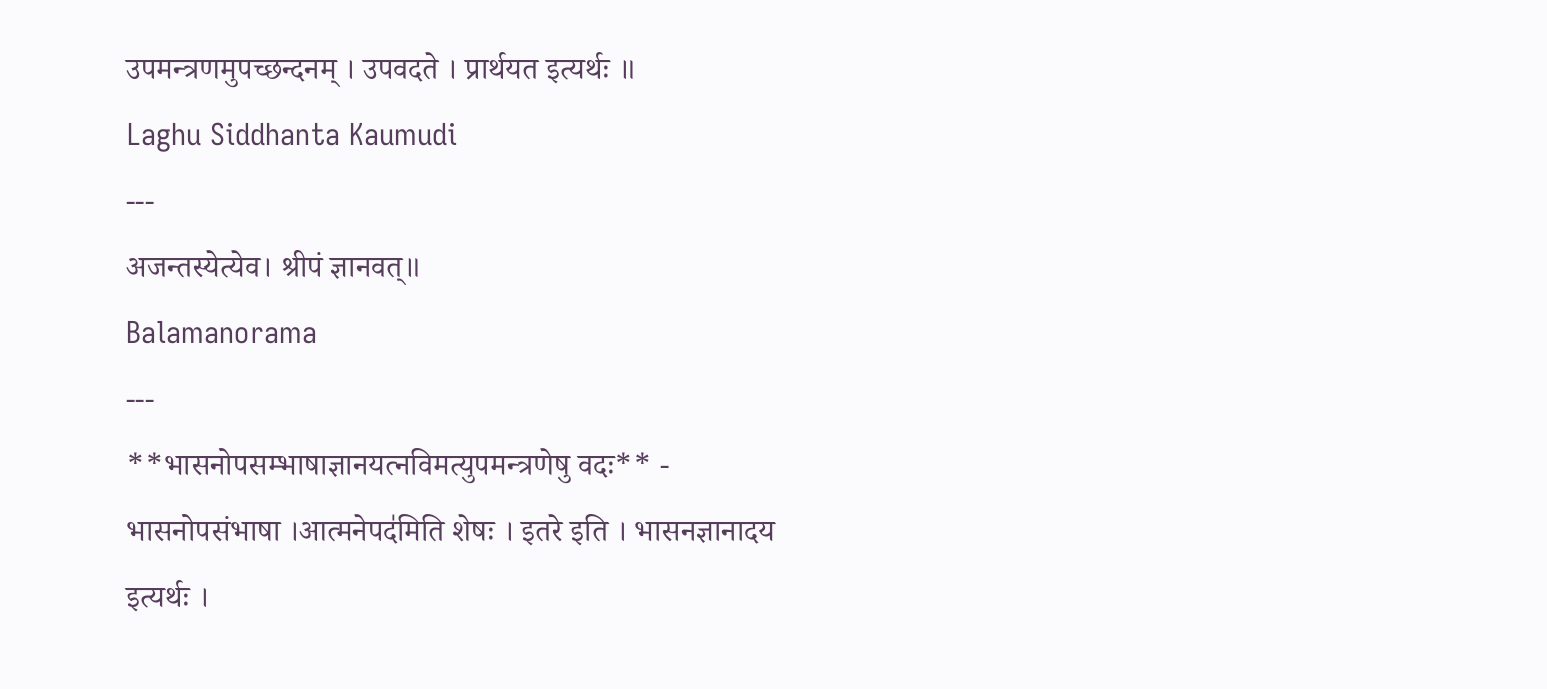उपमन्त्रणमुपच्छन्दनम् । उपवदते । प्रार्थयत इत्यर्थः ॥
Laghu Siddhanta Kaumudi
---
अजन्तस्येत्येव। श्रीपं ज्ञानवत्॥
Balamanorama
---
**भासनोपसम्भाषाज्ञानयत्नविमत्युपमन्त्रणेषु वदः** - भासनोपसंभाषा ।आत्मनेपद॑मिति शेषः । इतरे इति । भासनज्ञानादय इत्यर्थः ।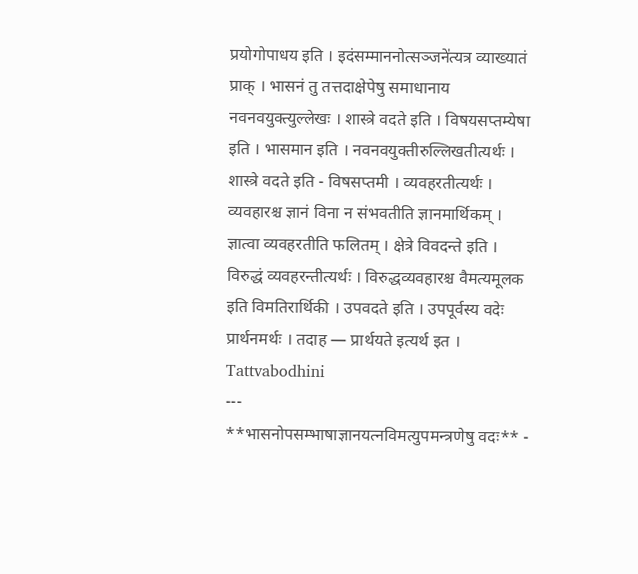प्रयोगोपाधय इति । इदंसम्माननोत्सञ्जने॑त्यत्र व्याख्यातं प्राक् । भासनं तु तत्तदाक्षेपेषु समाधानाय नवनवयुक्त्युल्लेखः । शास्त्रे वदते इति । विषयसप्तम्येषा इति । भासमान इति । नवनवयुक्तीरुल्लिखतीत्यर्थः । शास्त्रे वदते इति - विषसप्तमी । व्यवहरतीत्यर्थः । व्यवहारश्च ज्ञानं विना न संभवतीति ज्ञानमार्थिकम् । ज्ञात्वा व्यवहरतीति फलितम् । क्षेत्रे विवदन्ते इति । विरुद्धं व्यवहरन्तीत्यर्थः । विरुद्धव्यवहारश्च वैमत्यमूलक इति विमतिरार्थिकी । उपवदते इति । उपपूर्वस्य वदेः प्रार्थनमर्थः । तदाह — प्रार्थयते इत्यर्थ इत ।
Tattvabodhini
---
**भासनोपसम्भाषाज्ञानयत्नविमत्युपमन्त्रणेषु वदः** -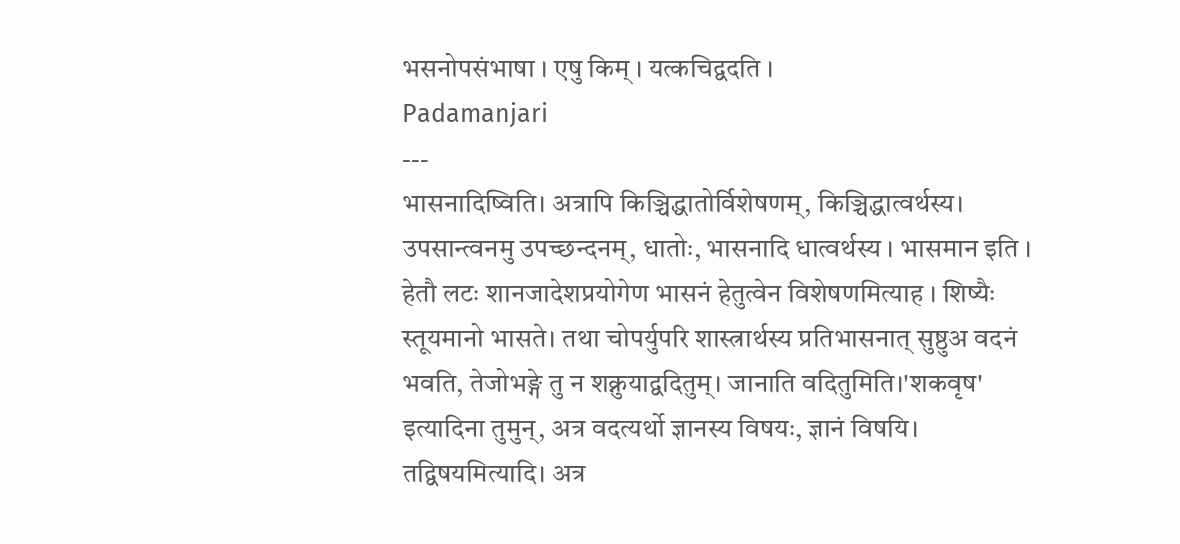भसनोपसंभाषा । एषु किम् । यत्कचिद्वदति ।
Padamanjari
---
भासनादिष्विति। अत्रापि किञ्चिद्धातोर्विशेषणम्, किञ्चिद्धात्वर्थस्य। उपसान्त्वनमु उपच्छन्दनम्, धातोः, भासनादि धात्वर्थस्य । भासमान इति । हेतौ लटः शानजादेशप्रयोगेण भासनं हेतुत्वेन विशेषणमित्याह । शिष्यैः स्तूयमानो भासते। तथा चोपर्युपरि शास्त्रार्थस्य प्रतिभासनात् सुष्ठुअ वदनं भवति, तेजोभङ्गे तु न शक्नुयाद्वदितुम्। जानाति वदितुमिति।'शकवृष' इत्यादिना तुमुन्, अत्र वदत्यर्थो ज्ञानस्य विषयः, ज्ञानं विषयि। तद्विषयमित्यादि। अत्र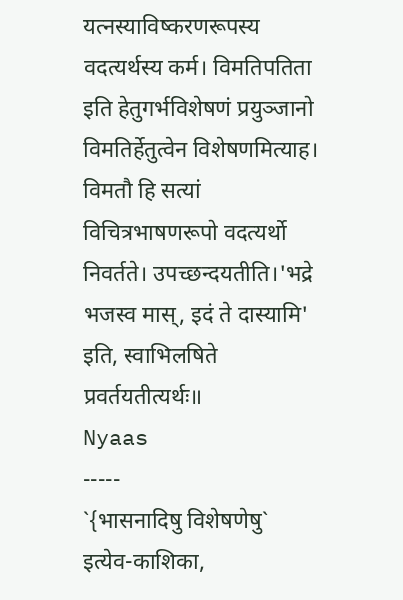यत्नस्याविष्करणरूपस्य वदत्यर्थस्य कर्म। विमतिपतिता इति हेतुगर्भविशेषणं प्रयुञ्जानो विमतिर्हेतुत्वेन विशेषणमित्याह। विमतौ हि सत्यां विचित्रभाषणरूपो वदत्यर्थो निवर्तते। उपच्छन्दयतीति।'भद्रे भजस्व मास्, इदं ते दास्यामि' इति, स्वाभिलषिते प्रवर्तयतीत्यर्थः॥
Nyaas
-----
`{भासनादिषु विशेषणेषु` इत्येव-काशिका,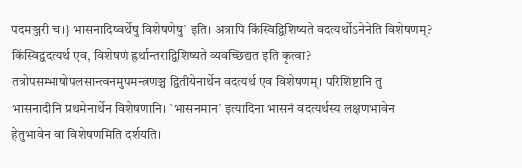पदमञ्जरी च।} भासनादिष्वर्थेषु विशेषणेषु` इति। अत्रापि किंस्विद्विशिष्यते वदत्यर्थोऽनेनेति विशेषणम्? किंस्विद्वदत्यर्थ एव, विशेषणं ह्रर्थान्तराद्विशिष्यते व्यवच्छिद्यत इति कृत्वा? तत्रोपसम्भाषोपलसान्त्वनमुपमन्त्रणञ्च द्वितीयेनार्थेन वदत्यर्थ एव विशेषणम्। परिशिष्टानि तु भासनादीनि प्रथमेनार्थेन विशेषणानि। `भासनमान` इत्यादिना भासनं वदत्यर्थस्य लक्षणभावेन हेतुभावेन वा विशेषणमिति दर्शयति।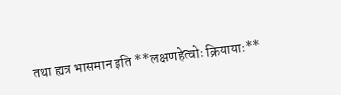तथा ह्यत्र भासमान इति **लक्षणहेत्वोः क्रियायाः**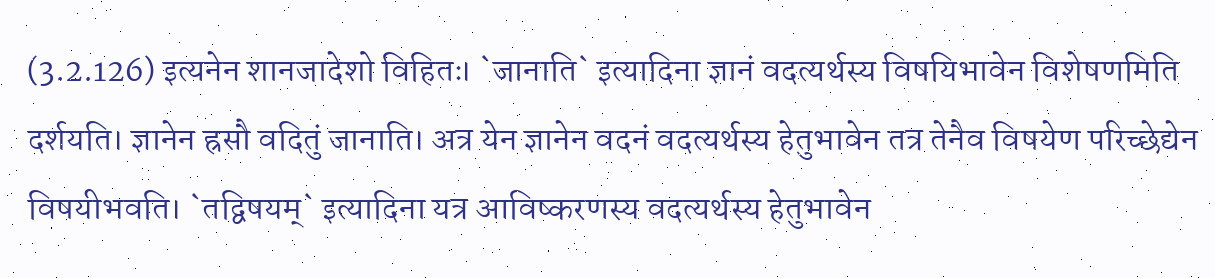(3.2.126) इत्यनेन शानजादेशो विहितः। `जानाति` इत्यादिना ज्ञानं वदत्यर्थस्य विषयिभावेन विशेषणमिति दर्शयति। ज्ञानेन ह्रसौ वदितुं जानाति। अत्र येन ज्ञानेन वदनं वदत्यर्थस्य हेतुभावेन तत्र तेनैव विषयेण परिच्छेद्येन विषयीभवति। `तद्विषयम्` इत्यादिना यत्र आविष्करणस्य वदत्यर्थस्य हेतुभावेन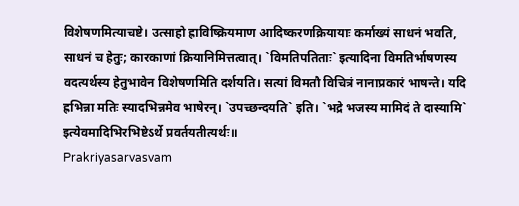विशेषणमित्याचष्टे। उत्साहो ह्राविष्क्रियमाण आदिष्करणक्रियायाः कर्माख्यं साधनं भवति, साधनं च हेतुः; कारकाणां क्रियानिमित्तत्वात्। `विमतिपतिताः` इत्यादिना विमतिर्भाषणस्य वदत्यर्थस्य हेतुभावेन विशेषणमिति दर्शयति। सत्यां विमतौ विचित्रं नानाप्रकारं भाषन्ते। यदि ह्रभिन्ना मतिः स्यादभिन्नमेव भाषेरन्। `उपच्छन्दयति` इति। `भद्रे भजस्य मामिदं ते दास्यामि` इत्येवमादिभिरभिष्टेऽर्थे प्रवर्तयतीत्यर्थः॥
Prakriyasarvasvam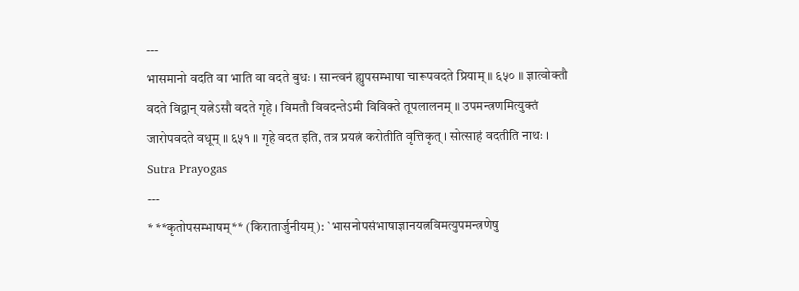---
भासमानो वदति वा भाति वा वदते बुधः । सान्त्वनं ह्युपसम्भाषा चारूपवदते प्रियाम् ॥ ६५० ॥ ज्ञात्वोक्तौ वदते विद्वान् यत्नेऽसौ वदते गृहे । विमतौ विवदन्तेऽमी विविक्ते तूपलालनम् ॥ उपमन्त्रणमित्युक्तं जारोपवदते वधूम् ॥ ६५१ ॥ गृहे वदत इति, तत्र प्रयत्नं करोतीति वृत्तिकृत् । सोत्साहं वदतीति नाथः ।
Sutra Prayogas
---
* **कृतोपसम्भाषम्** (किरातार्जुनीयम्): `भासनोपसंभाषाज्ञानयत्नविमत्युपमन्त्रणेषु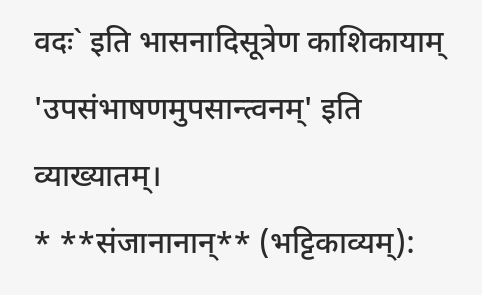वदः` इति भासनादिसूत्रेण काशिकायाम् 'उपसंभाषणमुपसान्त्वनम्' इति व्याख्यातम्।
* **संजानानान्** (भट्टिकाव्यम्):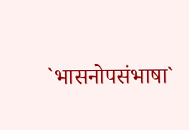`भासनोपसंभाषा`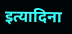इत्यादिना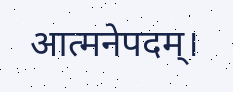आत्मनेपदम्।